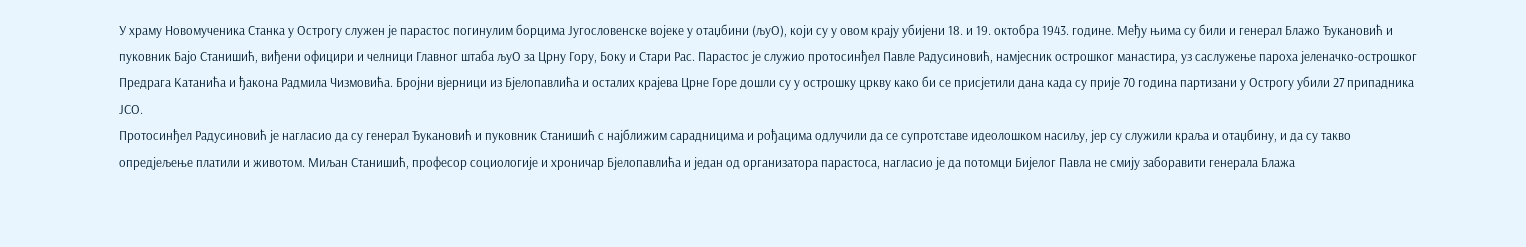У храму Новомученика Станка у Острогу служен је парастос погинулим борцима Југословенске војеке у отаџбини (љуО), који су у овом крају убијени 18. и 19. октобра 1943. године. Међу њима су били и генерал Блажо Ђукановић и пуковник Бајо Станишић, виђени официри и челници Главног штаба љуО за Црну Гору, Боку и Стари Рас. Парастос је служио протосинђел Павле Радусиновић, намјесник острошког манастира, уз саслужење пароха јеленачко-острошког Предрага Катанића и ђакона Радмила Чизмовића. Бројни вјерници из Бјелопавлића и осталих крајева Црне Горе дошли су у острошку цркву како би се присјетили дана када су прије 70 година партизани у Острогу убили 27 припадника ЈСО.
Протосинђел Радусиновић је нагласио да су генерал Ђукановић и пуковник Станишић с најближим сарадницима и рођацима одлучили да се супротставе идеолошком насиљу, јер су служили краља и отаџбину, и да су такво опредјељење платили и животом. Миљан Станишић, професор социологије и хроничар Бјелопавлића и један од организатора парастоса, нагласио је да потомци Бијелог Павла не смију заборавити генерала Блажа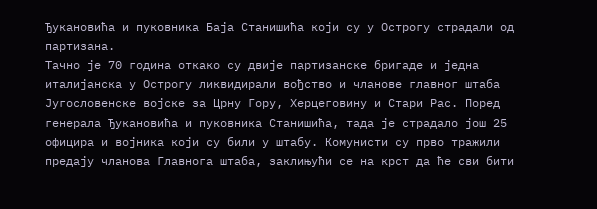Ђукановића и пуковника Баја Станишића који су у Острогу страдали од партизана.
Тачно је 70 година откако су двије партизанске бригаде и једна италијанска у Острогу ликвидирали вођство и чланове главног штаба Југословенске војске за Црну Гору, Херцеговину и Стари Рас. Поред генерала Ђукановића и пуковника Станишића, тада је страдало још 25 официра и војника који су били у штабу. Комунисти су прво тражили предају чланова Главнога штаба, заклињући се на крст да ће сви бити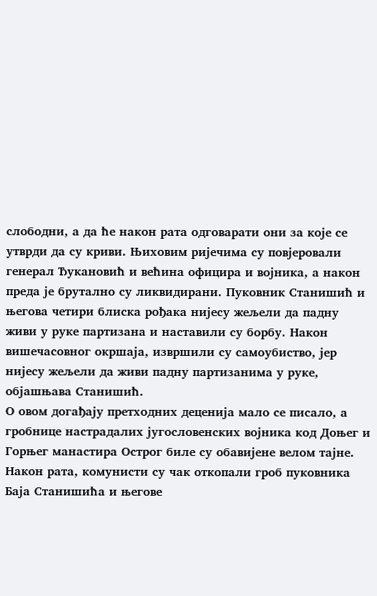слободни, а да ће након рата одговарати они за које се утврди да су криви. Њиховим ријечима су повјеровали генерал Ђукановић и већина официра и војника, а након преда је брутално су ликвидирани. Пуковник Станишић и његова четири блиска рођака нијесу жељели да падну живи у руке партизана и наставили су борбу. Након вишечасовног окршаја, извршили су самоубиство, јер нијесу жељели да живи падну партизанима у руке, објашњава Станишић.
О овом догађају претходних деценија мало се писало, а гробнице настрадалих југословенских војника код Доњег и Горњег манастира Острог биле су обавијене велом тајне. Након рата, комунисти су чак откопали гроб пуковника Баја Станишића и његове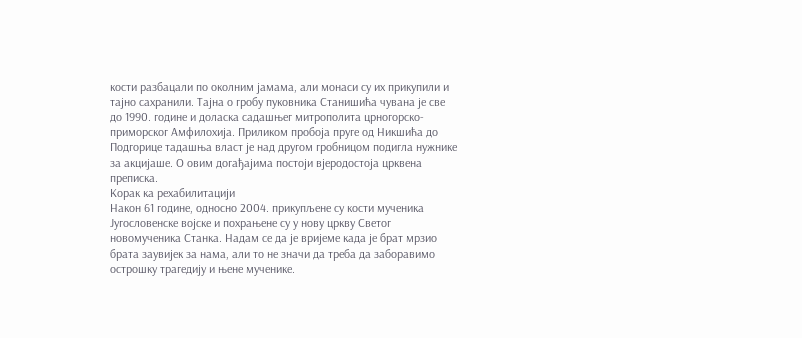кости разбацали по околним јамама, али монаси су их прикупили и тајно сахранили. Тајна о гробу пуковника Станишића чувана је све до 1990. године и доласка садашњег митрополита црногорско-приморског Амфилохија. Приликом пробоја пруге од Никшића до Подгорице тадашња власт је над другом гробницом подигла нужнике за акцијаше. О овим догађајима постоји вјеродостоја црквена преписка.
Корак ка рехабилитацији
Након 61 године, односно 2004. прикупљене су кости мученика Југословенске војске и похрањене су у нову цркву Светог новомученика Станка. Надам се да је вријеме када је брат мрзио брата заувијек за нама, али то не значи да треба да заборавимо острошку трагедију и њене мученике.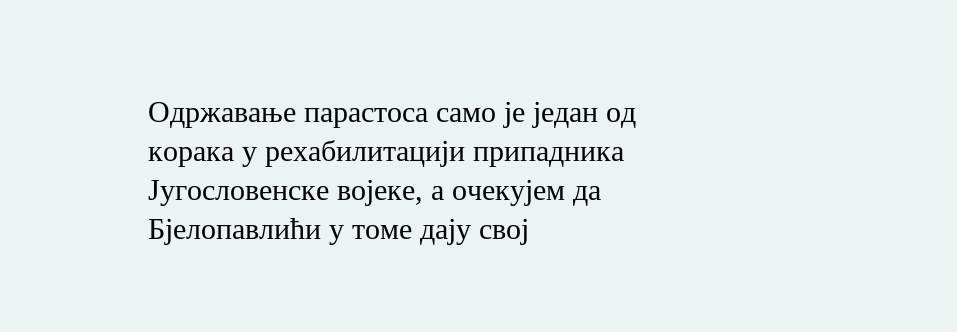Одржавање парастоса само је један од корака у рехабилитацији припадника Југословенске војеке, а очекујем да Бјелопавлићи у томе дају свој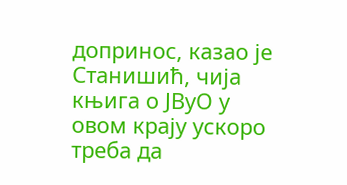допринос, казао је Станишић, чија књига о ЈВуО у овом крају ускоро треба да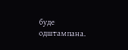буде одштампана.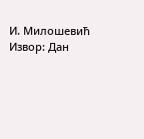И. Милошевић
Извор: Дан